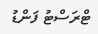ޓްރަސްޓު ފަންޑު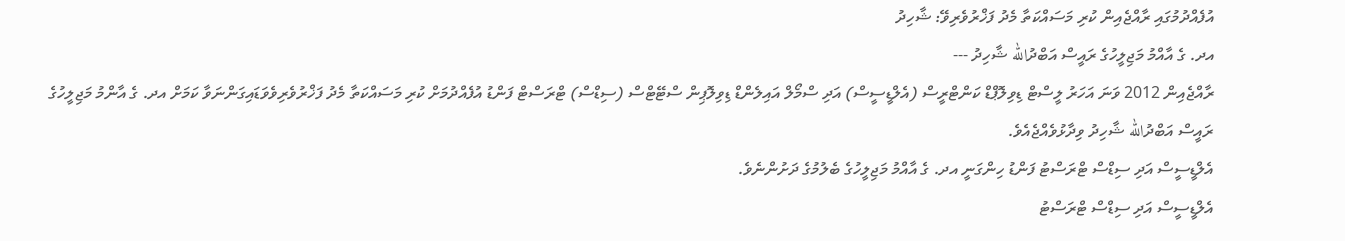އުފެއްދުމުގައި ރާއްޖެއިން ކުރި މަސައްކަތާ މެދު ފަޚްރުވެރިވޭ: ޝާހިދު
އދ. ގެ އާއްމު މަޖިލީހުގެ ރައީސް އަބްދުالله ޝާހިދު ---
ރާއްޖެއިން 2012 ވަނަ އަހަރު ލީސްޓް ޑިވިލޮޕްޑް ކަންޓްރީސް (އެލްޑީސީސް) އަދި ސްމޯލް އައިލެންޑް ޑިވިލޮޕިން ސްޓޭޓްސް (ސިޑްސް) ޓްރަސްޓް ފަންޑު އުފެއްދުމަށް ކުރި މަސައްކަތާ މެދު ފަޚްރުވެރިވެވަޑައިގަންނަވާ ކަމަށް އދ. ގެ އާންމު މަޖިލީހުގެ ރައީސް އަބްދުالله ޝާހިދު ވިދާޅުވެއްޖެއެވެ.
އެލްޑީސީސް އަދި ސިޑްސް ޓްރަސްޓު ފަންޑު ހިންގަނީ އދ. ގެ އާއްމު މަޖިލީހުގެ ބެލުމުގެ ދަށުންނެވެ.
އެލްޑީސީސް އަދި ސިޑްސް ޓްރަސްޓު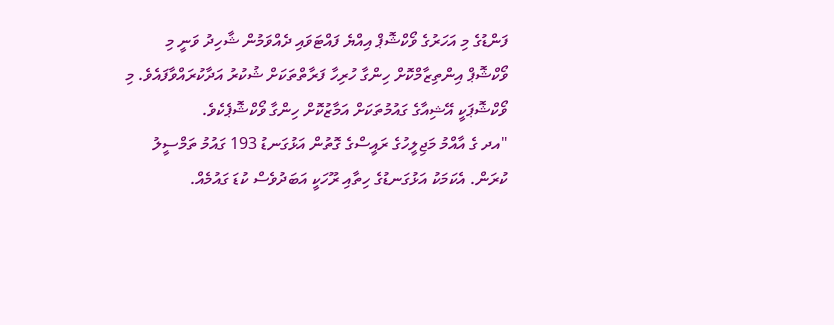ފަންޑުގެ މި އަހަރުގެ ވޯކްޝޮޕް އިއްޔެ ފައްޓަވައި ދެއްވަމުން ޝާހިދު ވަނީ މި ވޯކްޝޮޕް އިންތިޒާމްކޮށް ހިންގާ ހުރިހާ ފަރާތްތަކަށް ޝުކުރު އަދާކުރައްވާފައެވެ. މި ވޯކްޝޮޕަކީ އޭޝިއާގެ ގައުމުތަކަށް އަމާޒުކޮށް ހިންގާ ވޯކްޝޮޕެކެވެ.
"އދ ގެ އާއްމު މަޖިލީހުގެ ރައީސްގެ ގޮތުން އަޅުގަނޑު 193 ގައުމު ތަމްސީލު ކުރަން. އެކަމަކު އަޅުގަނޑުގެ ހިތާއި ރޫހަކީ އަބަދުވެސް ކުޑަ ގައުމެއް.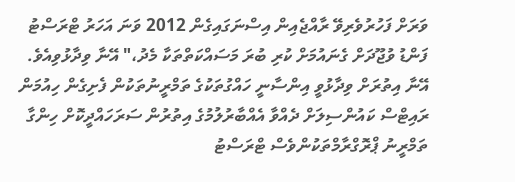ވަރަށް ފަހުރުވެރިވޭ ރާއްޖެއިން އިސްނަގައިގެން 2012 ވަނަ އަހަރު ޓްރަސްޓު ފަންޑު ވުޖޫދަށް ގެނައުމަށް ކުރި ބުރަ މަސައްކަތްތަކާ މެދު،" އޭނާ ވިދާޅުވިއެވެ.
އޭނާ އިތުރަށް ވިދާޅުވީ އިންސާނީ ހައްގުތަކުގެ ތަމްރީނުތަކުން ފެށިގެން ހިއުމަން ރައިޓްސް ކައުންސިލަށް ދެއްވާ އެއްބާރުލުމުގެ އިތުރުން ސަރަހައްދީކޮށް ހިންގާ ތަމްރީނު ޕްރޮގްރާމްތަކުންވެސް ޓްރަސްޓު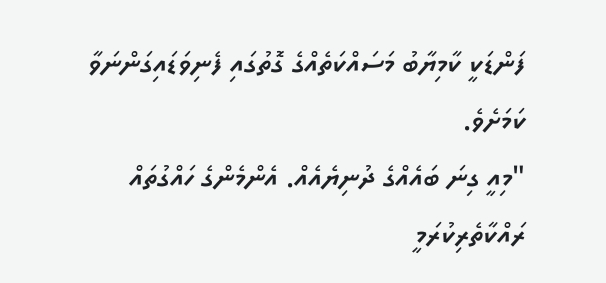ފަންޑަކީ ކާމިޔާބު މަސައްކަތެއްގެ ގޮތުގައި ފެނިވަޑައިގަންނަވާ ކަމަށެވެ.
"މިއީ ގިނަ ބައެއްގެ ދުނިޔެއެއް. އެންމެންގެ ހައްގުތައް ރައްކާތެރިކުރަމީ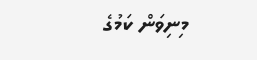މިނިވަން ކަމުގެ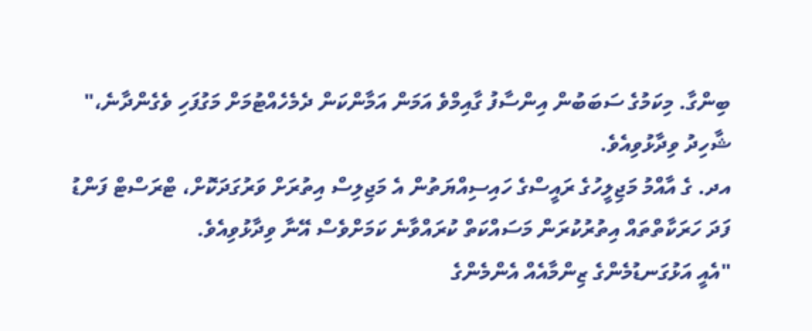ބިންގާ. މިކަމުގެ ސަބަބުން އިންސާފު ގާއިމްވެ އަމަން އަމާންކަން ދެމެހެއްޓުމަށް މަގުފަހި ވެގެންދާނެ،" ޝާހިދު ވިދާޅުވިއެވެ.
އދ. ގެ އާއްމު މަޖިލީހުގެ ރައީސްގެ ހައިސިއްޔަތުން އެ މަޖިލިސް އިތުރަށް ވަރުގަދަކޮށް، ޓްރަސްޓް ފަންޑު ފަދަ ހަރަކާތްތައް އިތުރުކުރަން މަސައްކަތް ކުރައްވާނެ ކަމަށްވެސް އޭނާ ވިދާޅުވިއެވެ.
"އެއީ އަޅުގަނޑުމެންގެ ޒިންމާއެއް އެންމެންގެ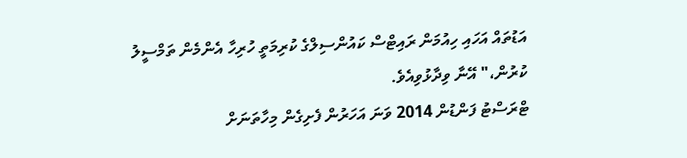އަޑުތައް އަހައި ހިއުމަން ރައިޓްސް ކައުންސިލްގެ ކުރިމަތީ ހުރިހާ އެންމެން ތަމްސީލު ކުރުން،" އޭނާ ވިދާޅުވިއެވެ.
ޓްރަސްޓު ފަންޑުން 2014 ވަނަ އަހަރުން ފެށިގެން މިހާތަނަށް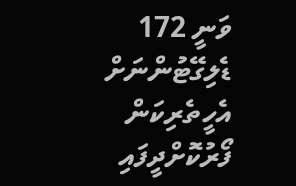ވަނީ 172 ޑެލިގޭޓުންނަށް އެހީތެރިކަން ފޯރުކޮށްދީފައި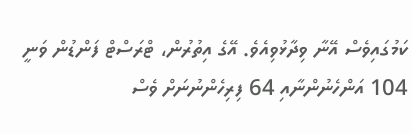ކަމުގައިވެސް އޭނާ ވިދާޅުވިއެވެ. އޭގެ އިތުރުން، ޓްރަސްޓް ފަންޑުން ވަނީ 104 އަންހެނުންނާއި 64 ފިރިހެންނުނަށް ވެސް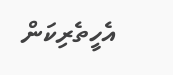އެހީތެރިކަން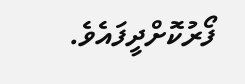ފޯރުކޮށްދީފައެވެ.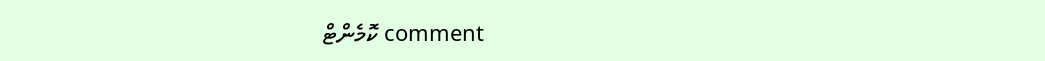comment ކޮމެންޓް